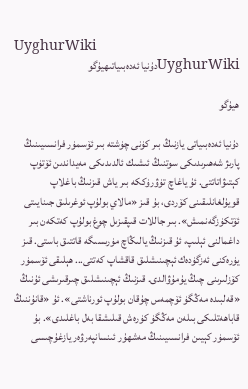UyghurWiki
UyghurWikiدۇنيا ئەدەبىياتىھيۇگو

ھيۇگو

دۇنيا ئەدەبىياتى يازنىڭ بىر كۈنى چۈشتە بىر ئۆسمۈر فرانسىيىنىڭ پارىژ شەھىرىدىكى سوتنىڭ ئىشىك ئالدىدىكى مەيداندىن ئۆتۈپ كېتىۋاتاتتى. ئۇ ياغاچ تۈۋرۈككە بىر ياش قىزنىڭ باغلاپ قويۇلغانلىقىنى كۆردى، بۇ قىز «مالاي بولۇپ ئوغرىلىق جىنايىتى ئۆتكۈزگەنمىش». بىر جاللات قىپقىزىل چوغ بولۇپ كەتكەن بىر داغمالنى ئېلىپ، ئۇ قىزنىڭ يالىڭاچ مۈرىسىگە قاتتىق باستى. قىز يۈرەكنى ئەزگۈدەك ئېچىنىشلىق قاقشاپ كەتتى... ھېلىقى ئۆسمۈر كۆزلىرىنى چىڭ يۇمۇۋالدى. قىزنىڭ ئېچىنىشلىق چىرقىرىشى ئۇنىڭ «قەلبىدە مەڭگۈ ئۆچمەس چۇقان بولۇپ ئورناشتى». ئۇ «قانۇننىڭ قاباھەتلىكى بىلەن مەڭگۈ كۈرەش قىلىشقا بەل باغلىدى». بۇ ئۆسمۈر كېيىن فرانسىيىنىڭ مەشھۇر ئىنسانپەرۋەر يازغۇچىسى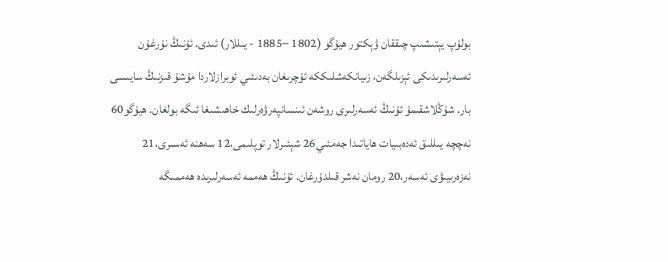بولۇپ يېتىشىپ چىققان ۋېكتور ھيۇگو (1802 −1885 - يىللار) ئىدى. ئۇنىڭ نۇرغۇن ئەسەرلىرىدىكى ئېزىلگەن، زىيانكەشلىككە ئۇچرىغان بەدىئىي ئوبرازلاردا مۇشۇ قىزنىڭ سايىسى بار. شۇڭلاشقىمۇ ئۇنىڭ ئەسەرلىرى روشەن ئىنسانپەرۋەرلىك خاھىشىغا ئىگە بولغان. ھيۇگو60 نەچچە يىللىق ئەدەبىيات ھاياتىدا جەمئىي26 شېئىرلار توپلىمى،12 سەھنە ئەسىرى،21 نەزەرىيىۋى ئەسەر،20 رومان نەشر قىلدۇرغان. ئۇنىڭ ھەممە ئەسەرلىرىدە ھەممىگە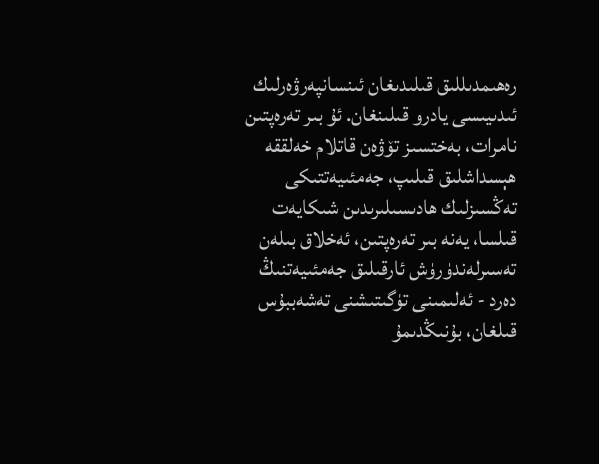رەھىمدىللىق قىلىدىغان ئىنسانپەرۋەرلىك ئىدىيىسى يادرو قىلىنغان. ئۇ بىر تەرەپتىن نامرات، بەختسىز تۆۋەن قاتلام خەلققە ھېسداشلىق قىلىپ، جەمئىيەتتىكى تەڭسىزلىك ھادىسىلىرىدىن شىكايەت قىلسا، يەنە بىر تەرەپتىن، ئەخلاق بىلەن تەسىرلەندۈرۈش ئارقىلىق جەمئىيەتنىڭ دەرد - ئەلىمىنى تۈگىتىشنى تەشەببۇس قىلغان، بۇنىڭدىمۇ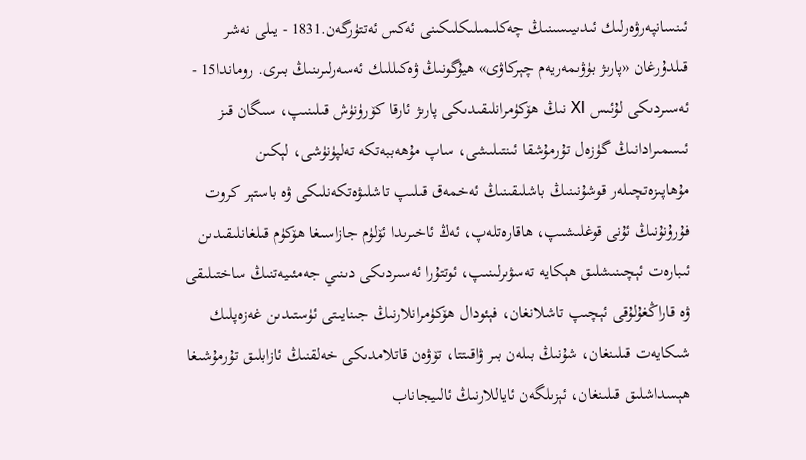ئىنسانپەرۋەرلىك ئىدىيىسىنىڭ چەكلىمىلىكلىكىنى ئەكس ئەتتۈرگەن.1831 - يىلى نەشر قىلدۇرغان «پارىژ بۈۋىمەريەم چېركاۋى» ھيۇگونىڭ ۋەكىللىك ئەسەرلىرىنىڭ بىرى. روماندا15 - ئەسىردىكى لۇئىس Ⅺ نىڭ ھۆكۈمرانلىقىدىكى پارىژ ئارقا كۆرۈنۈش قىلىنىپ، سىگان قىز ئىسمىرادانىڭ گۈزەل تۇرمۇشقا ئىنتىلىشى، ساپ مۇھەببەتكە تەلپۈنۈشى، لېكىن مۇھاپىزەتچىلەر قوشۇنىنىڭ باشلىقىنىڭ ئەخمەق قىلىپ تاشلىۋەتكەنلىكى ۋە باستېر كروت فۇرۇنۇنىڭ ئۇنى قوغلىشىپ، ھاقارەتلەپ، ئەڭ ئاخىرىدا ئۆلۈم جازاسىغا ھۆكۈم قىلغانلىقىدىن ئىبارەت ئېچىنىشلىق ھېكايە تەسۋىرلىنىپ، ئوتتۇرا ئەسىردىكى دىنىي جەمئىيەتنىڭ ساختىلىقى ۋە قاراڭغۇلۇقى ئېچىپ تاشلانغان، فېئودال ھۆكۈمرانلارنىڭ جىنايىتى ئۈستىدىن غەزەپلىك شىكايەت قىلىنغان، شۇنىڭ بىلەن بىر ۋاقىتتا، تۆۋەن قاتلامدىكى خەلقنىڭ ئازابلىق تۇرمۇشىغا ھېسداشلىق قىلىنغان، ئېزىلگەن ئاياللارنىڭ ئالىيجاناب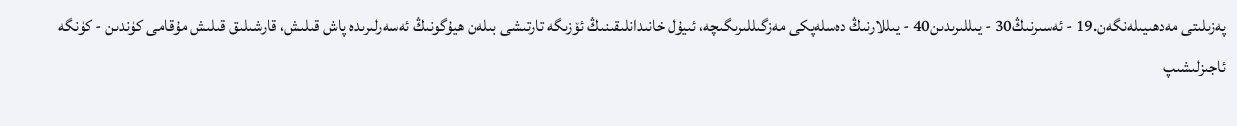پەزىلىتى مەدھىيىلەنگەن.19 - ئەسىرنىڭ30 - يىللىرىدىن40 - يىللارنىڭ دەسلەپكى مەزگىللىرىگىچە، ئىيۇل خانىدانلىقىنىڭ ئۆزىگە تارتىشى بىلەن ھيۇگونىڭ ئەسەرلىرىدە پاش قىلىش، قارشىلىق قىلىش مۇقامى كۈندىن - كۈنگە ئاجىزلىشىپ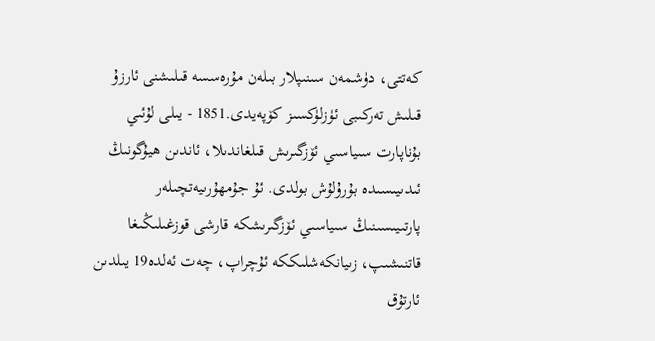كەتتى، دۈشمەن سىنىپلار بىلەن مۇرەسسە قىلىشنى ئارزۇ قىلىش تەركىبى ئۈزلۈكسىز كۆپەيدى.1851 - يىلى لۇئىي بۇناپارت سىياسىي ئۆزگىرىش قىلغاندىلا، ئاندىن ھيۇگونىڭ ئىدىيىسىدە بۇرۇلۇش بولدى. ئۇ جۇمھۇرىيەتچىلەر پارتىيىسىنىڭ سىياسىي ئۆزگىرىشكە قارشى قوزغىلىڭىغا قاتنىشىپ، زىيانكەشلىككە ئۇچراپ، چەت ئەلدە19 يىلدىن ئارتۇق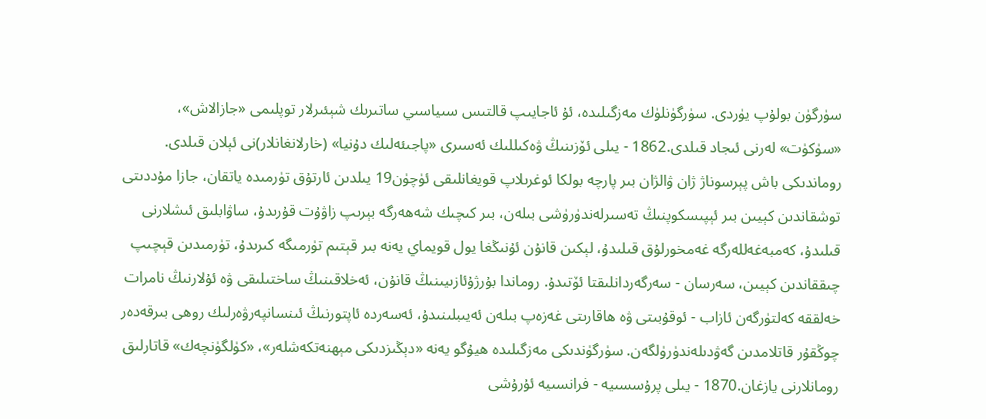سۈرگۈن بولۇپ يۈردى. سۈرگۈنلۈك مەزگىلىدە، ئۇ ئاجايىپ قالتىس سىياسىي ساتىرىك شېئىرلار توپلىمى «جازالاش»، «سۈكۈت» لەرنى ئىجاد قىلدى.1862 - يىلى ئۆزىنىڭ ۋەكىللىك ئەسىرى «پاجىئەلىك دۇنيا» (خارلانغانلار)نى ئېلان قىلدى. روماندىكى باش پېرسوناژ ژان ۋالژان بىر پارچە بولكا ئوغرىلاپ قويغانلىقى ئۈچۈن19 يىلدىن ئارتۇق تۈرمىدە ياتقان، جازا مۇددىتى توشقاندىن كېيىن بىر ئېپىسكوپنىڭ تەسىرلەندۈرۈشى بىلەن، بىر كىچىك شەھەرگە بېرىپ زاۋۇت قۇرىدۇ، ساۋابلىق ئىشلارنى قىلىدۇ، كەمبەغەللەرگە غەمخورلۇق قىلىدۇ، لېكىن قانۇن ئۇنىڭغا يول قويماي يەنە بىر قېتىم تۈرمىگە كىرىدۇ، تۈرمىدىن قېچىپ چىققاندىن كېيىن، سەرسان - سەرگەردانلىقتا ئۆتىدۇ. روماندا بۇرژۇئازىيىنىڭ قانۇن، ئەخلاقىنىڭ ساختىلىقى ۋە ئۇلارنىڭ نامرات خەلققە كەلتۈرگەن ئازاب - ئوقۇبىتى ۋە ھاقارىتى غەزەپ بىلەن ئەيىبلىنىدۇ، ئەسەردە ئاپتورنىڭ ئىنسانپەرۋەرلىك روھى بىرقەدەر چوڭقۇر قاتلامدىن گەۋدىلەندۈرۈلگەن. سۈرگۈندىكى مەزگىلىدە ھيۇگو يەنە «دېڭىزدىكى مېھنەتكەشلەر»، «كۈلگۈنچەك» قاتارلىق رومانلارنى يازغان.1870 - يىلى پرۇسسىيە - فرانسىيە ئۇرۇشى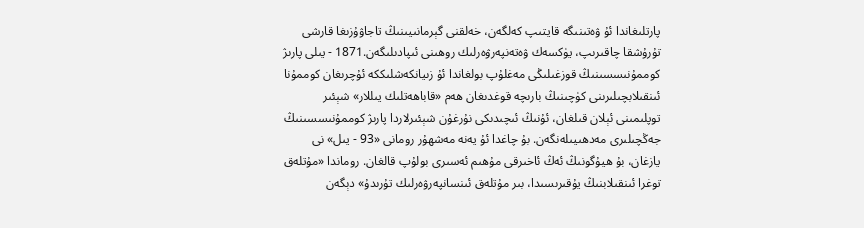پارتلىغاندا ئۇ ۋەتىنىگە قايتىپ كەلگەن، خەلقنى گېرمانىيىنىڭ تاجاۋۇزىغا قارشى تۇرۇشقا چاقىرىپ، يۈكسەك ۋەتەنپەرۋەرلىك روھىنى ئىپادىلىگەن.1871 - يىلى پارىژ كوممۇنىسسىنىڭ قوزغىلىڭى مەغلۇپ بولغاندا ئۇ زىيانكەشلىككە ئۇچرىغان كوممۇنا ئىنقىلابچىلىرىنى كۈچىنىڭ بارىچە قوغدىغان ھەم «قاباھەتلىك يىللار» شېئىر توپلىمىنى ئېلان قىلغان، ئۇنىڭ ئىچىدىكى نۇرغۇن شېئىرلاردا پارىژ كوممۇنىسسىنىڭ جەڭچىلىرى مەدھىيىلەنگەن. بۇ چاغدا ئۇ يەنە مەشھۇر رومانى «93 - يىل» نى يازغان، بۇ ھيۇگونىڭ ئەڭ ئاخىرقى مۇھىم ئەسىرى بولۇپ قالغان. روماندا «مۇتلەق توغرا ئىنقىلابنىڭ يۇقىرىسىدا، بىر مۇتلەق ئىنسانپەرۋەرلىك تۇرىدۇ» دېگەن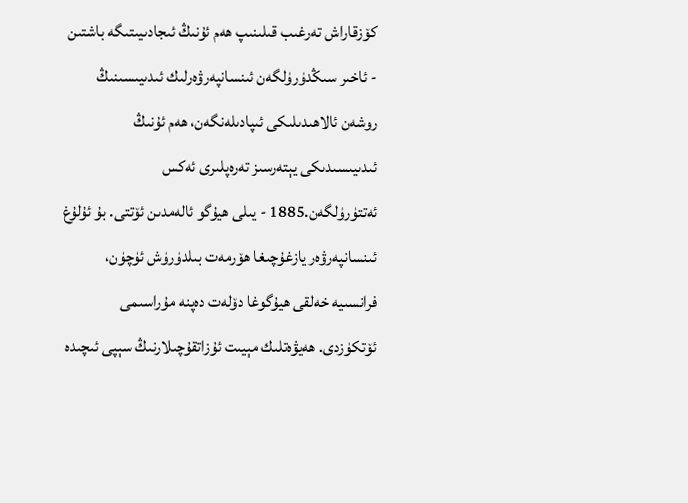كۆزقاراش تەرغىب قىلىنىپ ھەم ئۇنىڭ ئىجادىيىتىگە باشتىن - ئاخىر سىڭدۈرۈلگەن ئىنسانپەرۋەرلىك ئىدىيىسىنىڭ روشەن ئالاھىدىلىكى ئىپادىلەنگەن، ھەم ئۇنىڭ ئىدىيىسىدىكى يېتەرسىز تەرەپلىرى ئەكس ئەتتۈرۈلگەن.1885 - يىلى ھيۇگو ئالەمدىن ئۆتتى. بۇ ئۇلۇغ ئىنسانپەرۋەر يازغۇچىغا ھۆرمەت بىلدۈرۈش ئۈچۈن، فرانسىيە خەلقى ھيۇگوغا دۆلەت دەپنە مۇراسىمى ئۆتكۈزدى. ھەيۋەتلىك مېيىت ئۇزاتقۇچىلارنىڭ سېپى ئىچىدە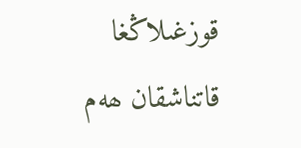قوزغىلاڭغا قاتناشقان ھەم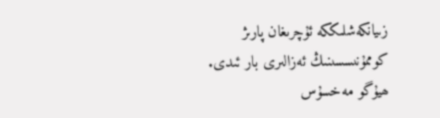زىيانكەشلىككە ئۇچرىغان پارىژ كوممۇنىسسىنىڭ ئەزالىرى بار ئىدى. ھيۇگو مەخسۇس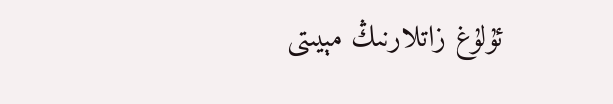ئۇلۇغ زاتلارنىڭ مېيىتى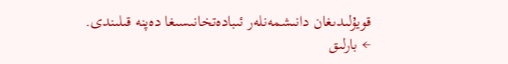قويۇلىدىغان دانىشمەنلەر ئىبادەتخانىسىغا دەپنە قىلىندى.
← بارلىق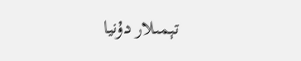تېمىلار دۇنيا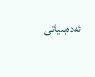ئەدەبىياتى